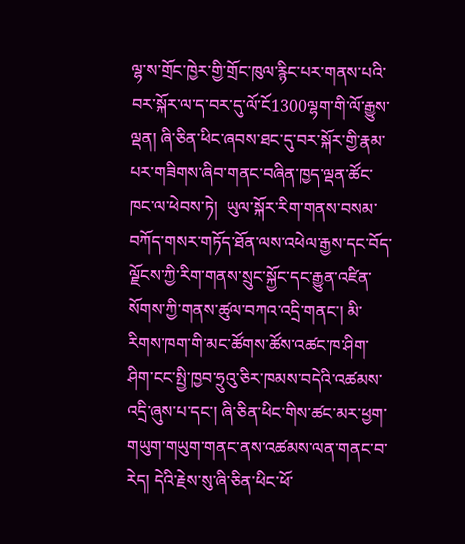ལྷ་ས་གྲོང་ཁྱེར་གྱི་གྲོང་ཁུལ་རྙིང་པར་གནས་པའི་བར་སྐོར་ལ་ད་བར་དུ་ལོ་ངོ1300ལྷག་གི་ལོ་རྒྱུས་ལྡན། ཞི་ཅིན་ཕིང་ཞབས་ཐང་དུ་བར་སྐོར་གྱི་རྣམ་པར་གཟིགས་ཞིབ་གནང་བཞིན་ཁྱད་ལྡན་ཚོང་ཁང་ལ་ཕེབས་ཏེ།  ཡུལ་སྐོར་རིག་གནས་བསམ་བཀོད་གསར་གཏོད་ཐོན་ལས་འཕེལ་རྒྱས་དང་བོད་ལྗོངས་ཀྱི་རིག་གནས་སྲུང་སྐྱོང་དང་རྒྱུན་འཛིན་སོགས་ཀྱི་གནས་ཚུལ་བཀའ་འདྲི་གནང་། མི་རིགས་ཁག་གི་མང་ཚོགས་ཚོས་འཚང་ཁ་ཤིག་ཤིག་ངང་སྤྱི་ཁྱབ་ཧྲུའུ་ཅིར་ཁམས་བདེའི་འཚམས་འདྲི་ཞུས་པ་དང་། ཞི་ཅིན་ཕིང་གིས་ཚང་མར་ཕྱག་གཡུག་གཡུག་གནང་ནས་འཚམས་ལན་གནང་བ་རེད། དེའི་རྗེས་སུ་ཞི་ཅིན་ཕིང་ཕོ་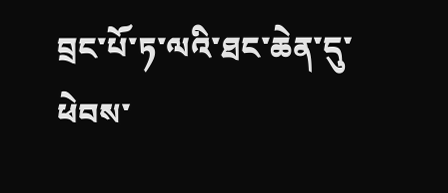བྲང་པོ་ཏ་ལའི་ཐང་ཆེན་དུ་ཕེབས་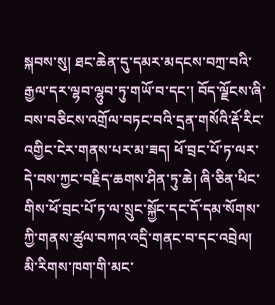སྐབས་སུ། ཐང་ཆེན་དུ་དམར་མདངས་བཀྲ་བའི་རྒྱལ་དར་ལྷབ་ལྷུབ་ཏུ་གཡོ་བ་དང་། བོད་ལྗོངས་ཞི་བས་བཅིངས་འགྲོལ་བཏང་བའི་དྲན་གསོའི་རྡོ་རིང་འགྱིང་ངེར་གནས་པར་མ་ཟད། ཕོ་བྲང་པོ་ཏ་ལར་དེ་བས་ཀྱང་བརྗིད་ཆགས་ཤིན་ཏུ་ཆེ། ཞི་ཅིན་ཕིང་གིས་ཕོ་བྲང་པོ་ཏ་ལ་སྲུང་སྐྱོང་དང་དོ་དམ་སོགས་ཀྱི་གནས་ཚུལ་བཀའ་འདྲི་གནང་བ་དང་འབྲེལ། མི་རིགས་ཁག་གི་མང་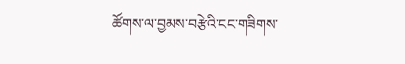ཚོགས་ལ་བྱམས་བརྩེའི་ངང་གཟིགས་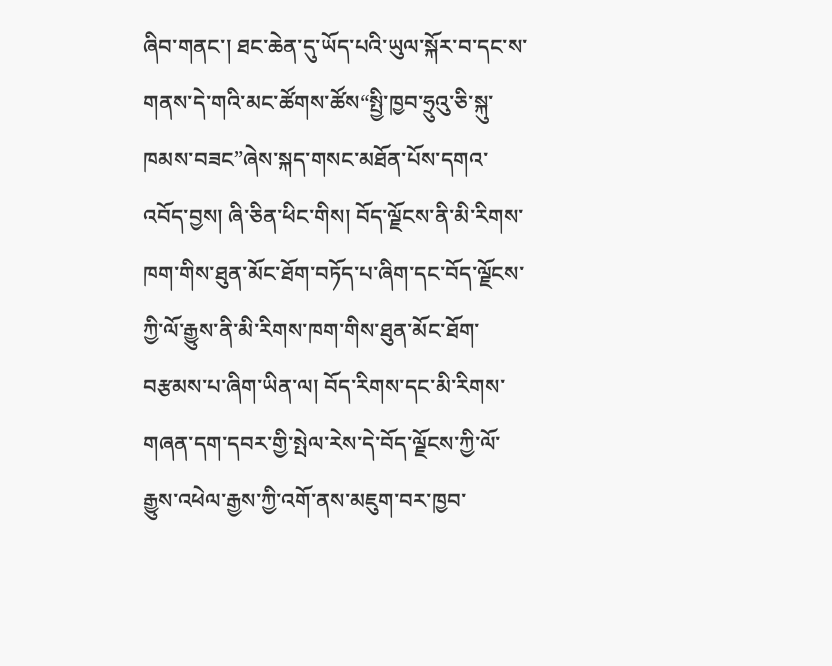ཞིབ་གནང་། ཐང་ཆེན་དུ་ཡོད་པའི་ཡུལ་སྐོར་བ་དང་ས་གནས་དེ་གའི་མང་ཚོགས་ཚོས“སྤྱི་ཁྱབ་ཧྲུའུ་ཅི་སྐུ་ཁམས་བཟང”ཞེས་སྐད་གསང་མཐོན་པོས་དགའ་འབོད་བྱས། ཞི་ཅིན་ཕིང་གིས། བོད་ལྗོངས་ནི་མི་རིགས་ཁག་གིས་ཐུན་མོང་ཐོག་བཏོད་པ་ཞིག་དང་བོད་ལྗོངས་ཀྱི་ལོ་རྒྱུས་ནི་མི་རིགས་ཁག་གིས་ཐུན་མོང་ཐོག་བརྩམས་པ་ཞིག་ཡིན་ལ། བོད་རིགས་དང་མི་རིགས་གཞན་དག་དབར་གྱི་སྤེལ་རེས་དེ་བོད་ལྗོངས་ཀྱི་ལོ་རྒྱུས་འཕེལ་རྒྱས་ཀྱི་འགོ་ནས་མཇུག་བར་ཁྱབ་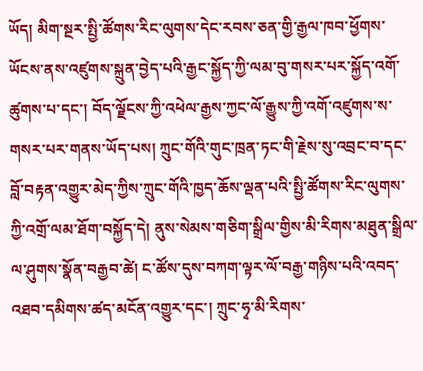ཡོད། མིག་སྔར་སྤྱི་ཚོགས་རིང་ལུགས་དེང་རབས་ཅན་གྱི་རྒྱལ་ཁབ་ཕྱོགས་ཡོངས་ནས་འཛུགས་སྐྲུན་བྱེད་པའི་རྒྱང་སྐྱོད་ཀྱི་ལམ་བུ་གསར་པར་སྐྱོད་འགོ་ཚུགས་པ་དང་། བོད་ལྗོངས་ཀྱི་འཕེལ་རྒྱས་ཀྱང་ལོ་རྒྱུས་ཀྱི་འགོ་འཛུགས་ས་གསར་པར་གནས་ཡོད་པས། ཀྲུང་གོའི་གུང་ཁྲན་ཏང་གི་རྗེས་སུ་འབྲང་བ་དང་བློ་བརྟན་འགྱུར་མེད་ཀྱིས་ཀྲུང་གོའི་ཁྱད་ཆོས་ལྡན་པའི་སྤྱི་ཚོགས་རིང་ལུགས་ཀྱི་འགྲོ་ལམ་ཐོག་བསྐྱོད་དེ། ནུས་སེམས་གཅིག་སྒྲིལ་གྱིས་མི་རིགས་མཐུན་སྒྲིལ་ལ་ཤུགས་སྣོན་བརྒྱབ་ཚེ། ང་ཚོས་དུས་བཀག་ལྟར་ལོ་བརྒྱ་གཉིས་པའི་འབད་འཐབ་དམིགས་ཚད་མངོན་འགྱུར་དང་། ཀྲུང་ཧྭ་མི་རིགས་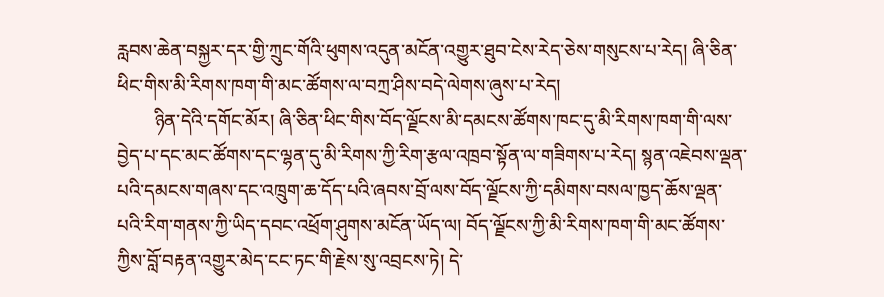རླབས་ཆེན་བསྐྱར་དར་གྱི་ཀྲུང་གོའི་ཕུགས་འདུན་མངོན་འགྱུར་ཐུབ་ངེས་རེད་ཅེས་གསུངས་པ་རེད། ཞི་ཅིན་ཕིང་གིས་མི་རིགས་ཁག་གི་མང་ཚོགས་ལ་བཀྲ་ཤིས་བདེ་ལེགས་ཞུས་པ་རེད།
        ཉིན་དེའི་དགོང་མོར། ཞི་ཅིན་ཕིང་གིས་བོད་ལྗོངས་མི་དམངས་ཚོགས་ཁང་དུ་མི་རིགས་ཁག་གི་ལས་བྱེད་པ་དང་མང་ཚོགས་དང་ལྷན་དུ་མི་རིགས་ཀྱི་རིག་རྩལ་འཁྲབ་སྟོན་ལ་གཟིགས་པ་རེད། སྙན་འཇེབས་ལྡན་པའི་དམངས་གཞས་དང་འཁྲུག་ཆ་དོད་པའི་ཞབས་བྲོ་ལས་བོད་ལྗོངས་ཀྱི་དམིགས་བསལ་ཁྱད་ཆོས་ལྡན་པའི་རིག་གནས་ཀྱི་ཡིད་དབང་འཕྲོག་ཤུགས་མངོན་ཡོད་ལ། བོད་ལྗོངས་ཀྱི་མི་རིགས་ཁག་གི་མང་ཚོགས་ཀྱིས་བློ་བརྟན་འགྱུར་མེད་ངང་ཏང་གི་རྗེས་སུ་འབྲངས་ཏེ། དེ་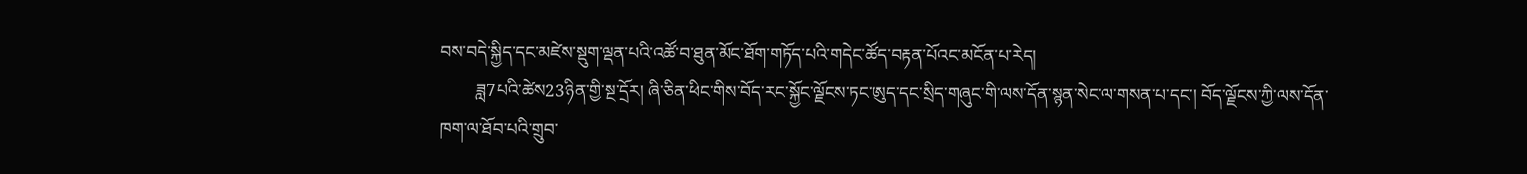བས་བདེ་སྐྱིད་དང་མཛེས་སྡུག་ལྡན་པའི་འཚོ་བ་ཐུན་མོང་ཐོག་གཏོད་པའི་གདེང་ཚོད་བརྟན་པོའང་མངོན་པ་རེད།
        ཟླ7པའི་ཚེས23ཉིན་གྱི་སྔ་དྲོར། ཞི་ཅིན་ཕིང་གིས་བོད་རང་སྐྱོང་ལྗོངས་ཏང་ཨུད་དང་སྲིད་གཞུང་གི་ལས་དོན་སྙན་སེང་ལ་གསན་པ་དང་། བོད་ལྗོངས་ཀྱི་ལས་དོན་ཁག་ལ་ཐོབ་པའི་གྲུབ་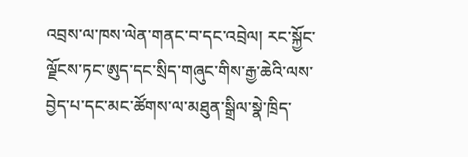འབྲས་ལ་ཁས་ལེན་གནང་བ་དང་འབྲེལ། རང་སྐྱོང་ལྗོངས་ཏང་ཨུད་དང་སྲིད་གཞུང་གིས་རྒྱ་ཆེའི་ལས་བྱེད་པ་དང་མང་ཚོགས་ལ་མཐུན་སྒྲིལ་སྣེ་ཁྲིད་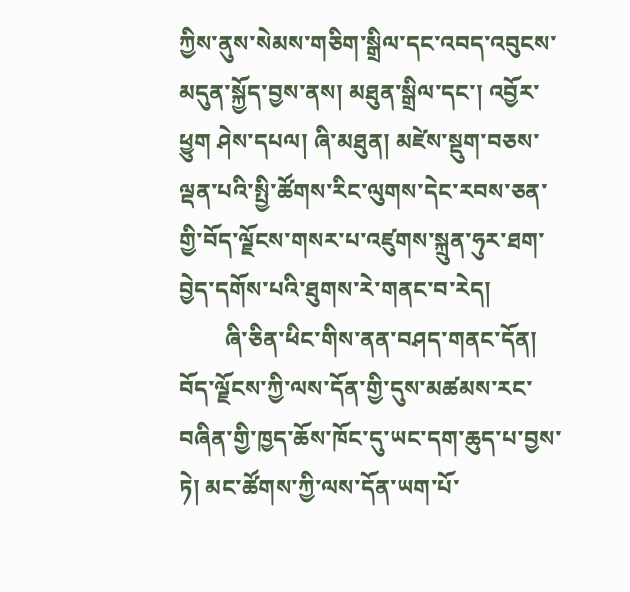ཀྱིས་ནུས་སེམས་གཅིག་སྒྲིལ་དང་འབད་འབུངས་མདུན་སྐྱོད་བྱས་ནས། མཐུན་སྒྲིལ་དང་། འབྱོར་ཕྱུག ཤེས་དཔལ། ཞི་མཐུན། མཛེས་སྡུག་བཅས་ལྡན་པའི་སྤྱི་ཚོགས་རིང་ལུགས་དེང་རབས་ཅན་གྱི་བོད་ལྗོངས་གསར་པ་འཛུགས་སྐྲུན་ཧུར་ཐག་བྱེད་དགོས་པའི་ཐུགས་རེ་གནང་བ་རེད།
        ཞི་ཅིན་ཕིང་གིས་ནན་བཤད་གནང་དོན། བོད་ལྗོངས་ཀྱི་ལས་དོན་གྱི་དུས་མཚམས་རང་བཞིན་གྱི་ཁྱད་ཆོས་ཁོང་དུ་ཡང་དག་ཆུད་པ་བྱས་ཏེ། མང་ཚོགས་ཀྱི་ལས་དོན་ཡག་པོ་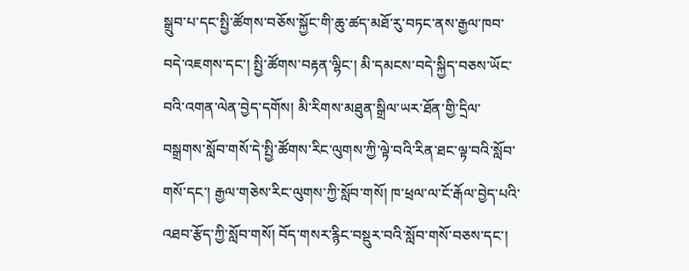སྒྲུབ་པ་དང་སྤྱི་ཚོགས་བཅོས་སྐྱོང་གི་ཆུ་ཚད་མཐོ་རུ་བཏང་ནས་རྒྱལ་ཁབ་བདེ་འཇགས་དང་། སྤྱི་ཚོགས་བརྟན་ལྷིང་། མི་དམངས་བདེ་སྐྱིད་བཅས་ཡོང་བའི་འགན་ལེན་བྱེད་དགོས། མི་རིགས་མཐུན་སྒྲིལ་ཡར་ཐོན་གྱི་དྲིལ་བསྒྲགས་སློབ་གསོ་དེ་སྤྱི་ཚོགས་རིང་ལུགས་ཀྱི་ལྟེ་བའི་རིན་ཐང་ལྟ་བའི་སློབ་གསོ་དང་། རྒྱལ་གཅེས་རིང་ལུགས་ཀྱི་སློབ་གསོ། ཁ་ཕྲལ་ལ་ངོ་རྒོལ་བྱེད་པའི་འཐབ་རྩོད་ཀྱི་སློབ་གསོ། བོད་གསར་རྙིང་བསྡུར་བའི་སློབ་གསོ་བཅས་དང་།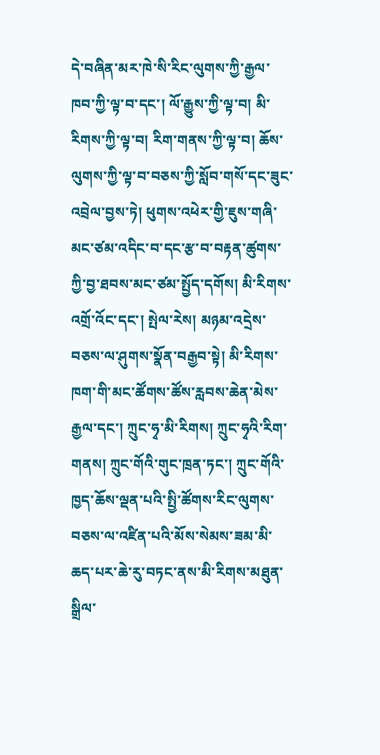དེ་བཞིན་མར་ཁེ་སི་རིང་ལུགས་ཀྱི་རྒྱལ་ཁབ་ཀྱི་ལྟ་བ་དང་། ལོ་རྒྱུས་ཀྱི་ལྟ་བ། མི་རིགས་ཀྱི་ལྟ་བ། རིག་གནས་ཀྱི་ལྟ་བ། ཆོས་ལུགས་ཀྱི་ལྟ་བ་བཅས་ཀྱི་སློབ་གསོ་དང་ཟུང་འབྲེལ་བྱས་ཏེ། ཕུགས་འཕེར་གྱི་ཇུས་གཞི་མང་ཙམ་འདིང་བ་དང་རྩ་བ་བརྟན་ཚུགས་ཀྱི་བྱ་ཐབས་མང་ཙམ་སྤྱོད་དགོས། མི་རིགས་འགྲོ་འོང་དང་། སྤེལ་རེས། མཉམ་འདྲེས་བཅས་ལ་ཤུགས་སྣོན་བརྒྱབ་སྟེ། མི་རིགས་ཁག་གི་མང་ཚོགས་ཚོས་རླབས་ཆེན་མེས་རྒྱལ་དང་། ཀྲུང་ཧྭ་མི་རིགས། ཀྲུང་ཧྭའི་རིག་གནས། ཀྲུང་གོའི་གུང་ཁྲན་ཏང་། ཀྲུང་གོའི་ཁྱད་ཆོས་ལྡན་པའི་སྤྱི་ཚོགས་རིང་ལུགས་བཅས་ལ་འཛིན་པའི་མོས་སེམས་ཟམ་མི་ཆད་པར་ཆེ་རུ་བཏང་ནས་མི་རིགས་མཐུན་སྒྲིལ་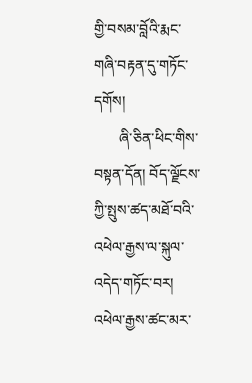གྱི་བསམ་བློའི་རྨང་གཞི་བརྟན་དུ་གཏོང་དགོས།
       ཞི་ཅིན་ཕིང་གིས་བསྟན་དོན། བོད་ལྗོངས་ཀྱི་སྤུས་ཚད་མཐོ་བའི་འཕེལ་རྒྱས་ལ་སྐུལ་འདེད་གཏོང་བར། འཕེལ་རྒྱས་ཚང་མར་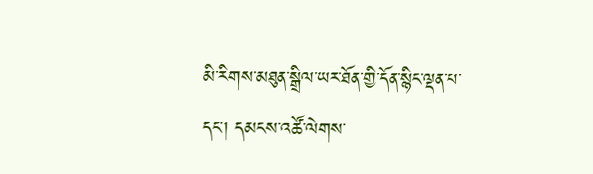མི་རིགས་མཐུན་སྒྲིལ་ཡར་ཐོན་གྱི་དོན་སྙིང་ལྡན་པ་དང་། དམངས་འཚོ་ལེགས་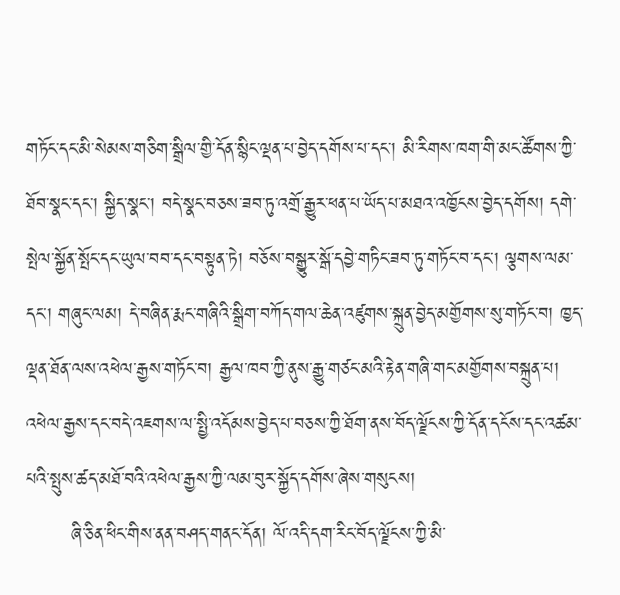གཏོང་དང་མི་སེམས་གཅིག་སྒྲིལ་གྱི་དོན་སྙིང་ལྡན་པ་བྱེད་དགོས་པ་དང་། མི་རིགས་ཁག་གི་མང་ཚོགས་ཀྱི་ཐོབ་སྣང་དང་། སྐྱིད་སྣང་། བདེ་སྣང་བཅས་ཟབ་ཏུ་འགྲོ་རྒྱུར་ཕན་པ་ཡོད་པ་མཐའ་འཁྱོངས་བྱེད་དགོས། དགེ་སྤེལ་སྐྱོན་སྤོང་དང་ཡུལ་བབ་དང་བསྟུན་ཏེ། བཅོས་བསྒྱུར་སྒོ་དབྱེ་གཏིང་ཟབ་ཏུ་གཏོང་བ་དང་། ལྕགས་ལམ་དང་། གཞུང་ལམ། དེ་བཞིན་རྨང་གཞིའི་སྒྲིག་བཀོད་གལ་ཆེན་འཛུགས་སྐྲུན་བྱེད་མགྱོགས་སུ་གཏོང་བ། ཁྱད་ལྡན་ཐོན་ལས་འཕེལ་རྒྱས་གཏོང་བ། རྒྱལ་ཁབ་ཀྱི་ནུས་རྒྱུ་གཙང་མའི་རྟེན་གཞི་གང་མགྱོགས་བསྐྲུན་པ། འཕེལ་རྒྱས་དང་བདེ་འཇགས་ལ་སྤྱི་འདོམས་བྱེད་པ་བཅས་ཀྱི་ཐོག་ནས་བོད་ལྗོངས་ཀྱི་དོན་དངོས་དང་འཚམ་པའི་སྤུས་ཚད་མཐོ་བའི་འཕེལ་རྒྱས་ཀྱི་ལམ་བུར་སྐྱོད་དགོས་ཞེས་གསུངས།
       ཞི་ཅིན་ཕིང་གིས་ནན་བཤད་གནང་དོན། ལོ་འདི་དག་རིང་བོད་ལྗོངས་ཀྱི་མི་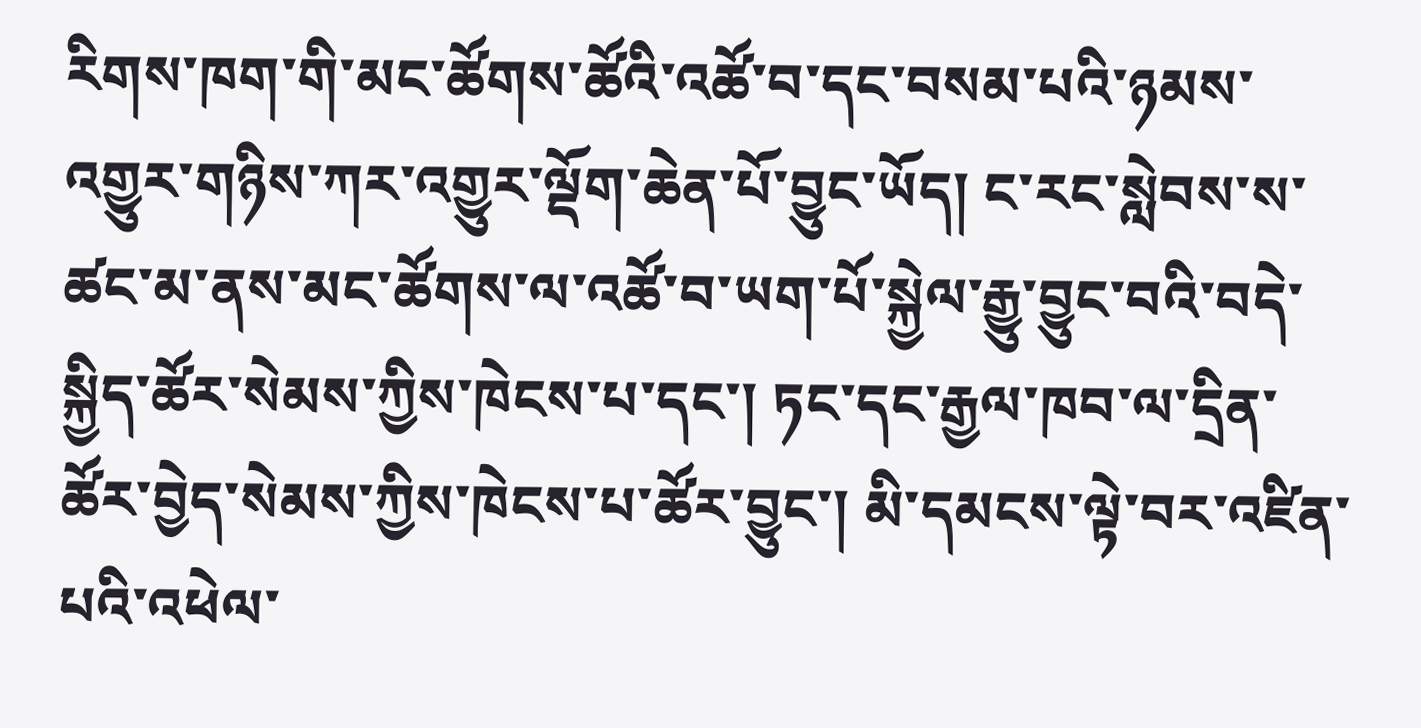རིགས་ཁག་གི་མང་ཚོགས་ཚོའི་འཚོ་བ་དང་བསམ་པའི་ཉམས་འགྱུར་གཉིས་ཀར་འགྱུར་ལྡོག་ཆེན་པོ་བྱུང་ཡོད། ང་རང་སླེབས་ས་ཚང་མ་ནས་མང་ཚོགས་ལ་འཚོ་བ་ཡག་པོ་སྐྱེལ་རྒྱུ་བྱུང་བའི་བདེ་སྐྱིད་ཚོར་སེམས་ཀྱིས་ཁེངས་པ་དང་། ཏང་དང་རྒྱལ་ཁབ་ལ་དྲིན་ཚོར་བྱེད་སེམས་ཀྱིས་ཁེངས་པ་ཚོར་བྱུང་། མི་དམངས་ལྟེ་བར་འཛིན་པའི་འཕེལ་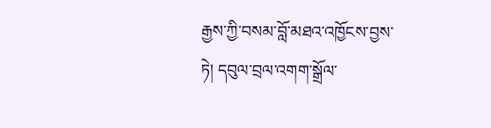རྒྱས་ཀྱི་བསམ་བློ་མཐའ་འཁྱོངས་བྱས་ཏེ། དབུལ་བྲལ་འགག་སྒྲོལ་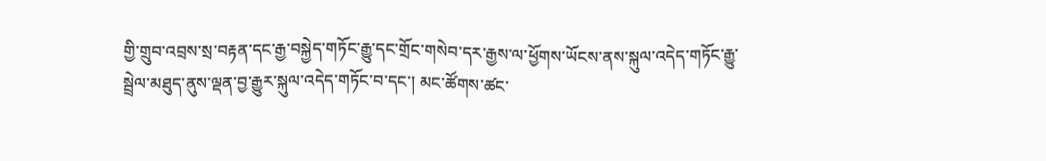གྱི་གྲུབ་འབྲས་སྲ་བརྟན་དང་རྒྱ་བསྐྱེད་གཏོང་རྒྱུ་དང་གྲོང་གསེབ་དར་རྒྱས་ལ་ཕྱོགས་ཡོངས་ནས་སྐུལ་འདེད་གཏོང་རྒྱུ་སྦྲེལ་མཐུད་ནུས་ལྡན་བྱ་རྒྱུར་སྐུལ་འདེད་གཏོང་བ་དང་། མང་ཚོགས་ཚང་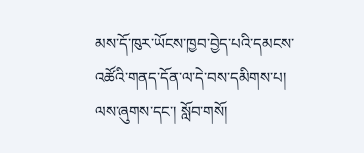མས་དོ་ཁུར་ཡོངས་ཁྱབ་བྱེད་པའི་དམངས་འཚོའི་གནད་དོན་ལ་དེ་བས་དམིགས་པ། ལས་ཞུགས་དང་། སློབ་གསོ།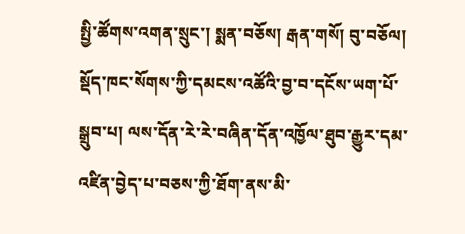སྤྱི་ཚོགས་འགན་སྲུང་། སྨན་བཅོས། རྒན་གསོ། བུ་བཅོལ། སྡོད་ཁང་སོགས་ཀྱི་དམངས་འཚོའི་བྱ་བ་དངོས་ཡག་པོ་སྒྲུབ་པ། ལས་དོན་རེ་རེ་བཞིན་དོན་འཁྱོལ་ཐུབ་རྒྱུར་དམ་འཛིན་བྱེད་པ་བཅས་ཀྱི་ཐོག་ནས་མི་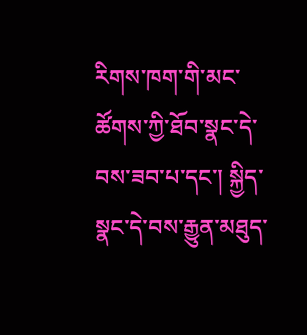རིགས་ཁག་གི་མང་ཚོགས་ཀྱི་ཐོབ་སྣང་དེ་བས་ཟབ་པ་དང་། སྐྱིད་སྣང་དེ་བས་རྒྱུན་མཐུད་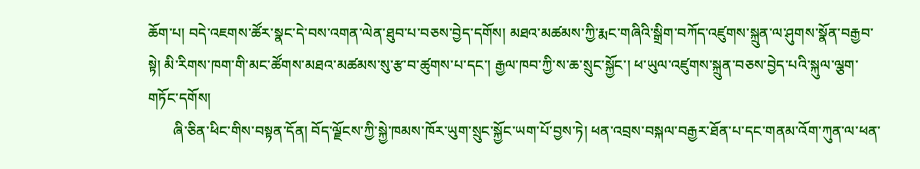ཆོག་པ། བདེ་འཇགས་ཚོར་སྣང་དེ་བས་འགན་ལེན་ཐུབ་པ་བཅས་བྱེད་དགོས། མཐའ་མཚམས་ཀྱི་རྨང་གཞིའི་སྒྲིག་བཀོད་འཛུགས་སྐྲུན་ལ་ཤུགས་སྣོན་བརྒྱབ་སྟེ། མི་རིགས་ཁག་གི་མང་ཚོགས་མཐའ་མཚམས་སུ་རྩ་བ་ཚུགས་པ་དང་། རྒྱལ་ཁབ་ཀྱི་ས་ཆ་སྲུང་སྐྱོང་། ཕ་ཡུལ་འཛུགས་སྐྲུན་བཅས་བྱེད་པའི་སྐུལ་ལྕག་གཏོང་དགོས།
       ཞི་ཅིན་ཕིང་གིས་བསྟན་དོན། བོད་ལྗོངས་ཀྱི་སྐྱེ་ཁམས་ཁོར་ཡུག་སྲུང་སྐྱོང་ཡག་པོ་བྱས་ཏེ། ཕན་འབྲས་བསྐལ་བརྒྱར་ཐོན་པ་དང་གནམ་འོག་ཀུན་ལ་ཕན་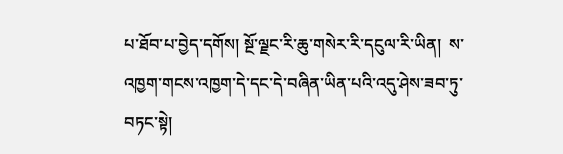པ་ཐོབ་པ་བྱེད་དགོས། སྔོ་ལྗང་རི་ཆུ་གསེར་རི་དངུལ་རི་ཡིན།  ས་འཁྱག་གངས་འཁྱག་དེ་དང་དེ་བཞིན་ཡིན་པའི་འདུ་ཤེས་ཟབ་ཏུ་བཏང་སྟེ།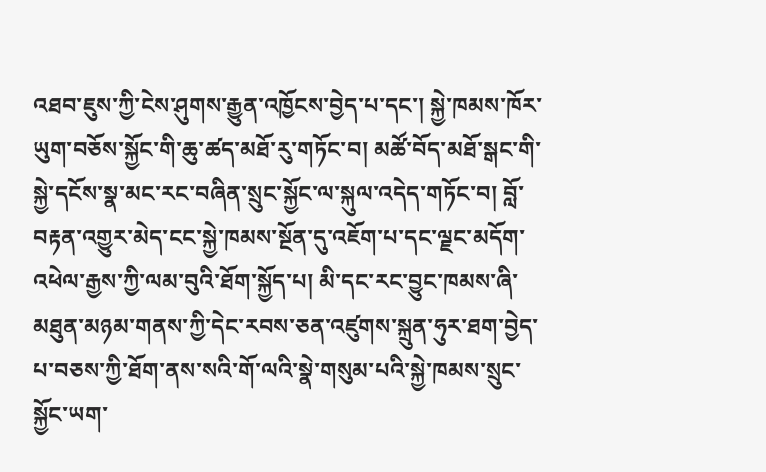འཐབ་ཇུས་ཀྱི་ངེས་ཤུགས་རྒྱུན་འཁྱོངས་བྱེད་པ་དང་། སྐྱེ་ཁམས་ཁོར་ཡུག་བཅོས་སྐྱོང་གི་ཆུ་ཚད་མཐོ་རུ་གཏོང་བ། མཚོ་བོད་མཐོ་སྒང་གི་སྐྱེ་དངོས་སྣ་མང་རང་བཞིན་སྲུང་སྐྱོང་ལ་སྐུལ་འདེད་གཏོང་བ། བློ་བརྟན་འགྱུར་མེད་ངང་སྐྱེ་ཁམས་སྔོན་དུ་འཇོག་པ་དང་ལྗང་མདོག་འཕེལ་རྒྱས་ཀྱི་ལམ་བུའི་ཐོག་སྐྱོད་པ། མི་དང་རང་བྱུང་ཁམས་ཞི་མཐུན་མཉམ་གནས་ཀྱི་དེང་རབས་ཅན་འཛུགས་སྐྲུན་ཧུར་ཐག་བྱེད་པ་བཅས་ཀྱི་ཐོག་ནས་སའི་གོ་ལའི་སྣེ་གསུམ་པའི་སྐྱེ་ཁམས་སྲུང་སྐྱོང་ཡག་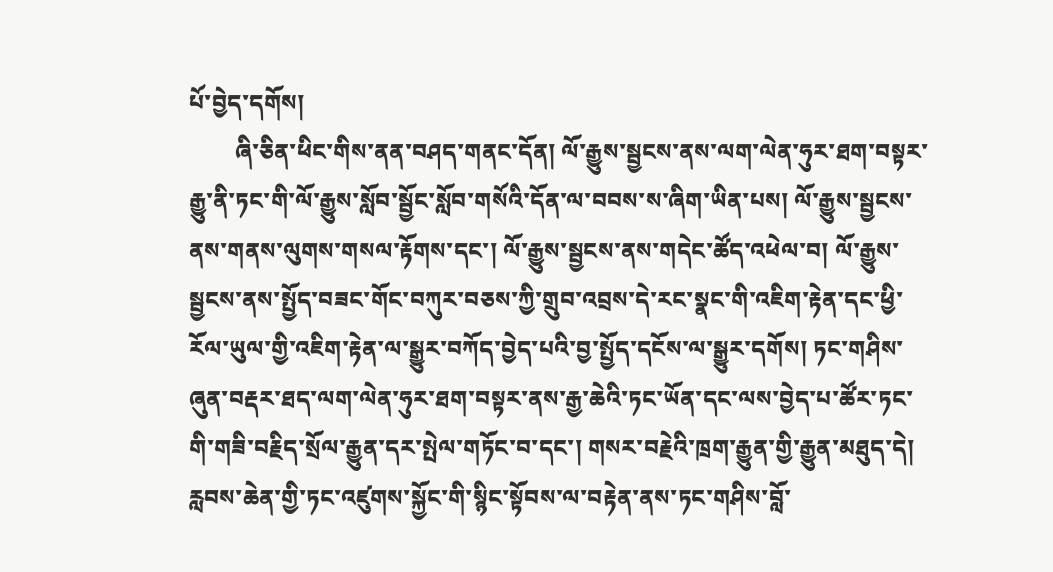པོ་བྱེད་དགོས།
        ཞི་ཅིན་ཕིང་གིས་ནན་བཤད་གནང་དོན། ལོ་རྒྱུས་སྦྱངས་ནས་ལག་ལེན་ཧུར་ཐག་བསྟར་རྒྱུ་ནི་ཏང་གི་ལོ་རྒྱུས་སློབ་སྦྱོང་སློབ་གསོའི་དོན་ལ་བབས་ས་ཞིག་ཡིན་པས། ལོ་རྒྱུས་སྦྱངས་ནས་གནས་ལུགས་གསལ་རྟོགས་དང་། ལོ་རྒྱུས་སྦྱངས་ནས་གདེང་ཚོད་འཕེལ་བ། ལོ་རྒྱུས་སྦྱངས་ནས་སྤྱོད་བཟང་གོང་བཀུར་བཅས་ཀྱི་གྲུབ་འབྲས་དེ་རང་སྣང་གི་འཇིག་རྟེན་དང་ཕྱི་རོལ་ཡུལ་གྱི་འཇིག་རྟེན་ལ་སྒྱུར་བཀོད་བྱེད་པའི་བྱ་སྤྱོད་དངོས་ལ་སྒྱུར་དགོས། ཏང་གཤིས་ཞུན་བརྡར་ཐད་ལག་ལེན་ཧུར་ཐག་བསྟར་ནས་རྒྱ་ཆེའི་ཏང་ཡོན་དང་ལས་བྱེད་པ་ཚོར་ཏང་གི་གཟི་བརྗིད་སྲོལ་རྒྱུན་དར་སྤེལ་གཏོང་བ་དང་། གསར་བརྗེའི་ཁྲག་རྒྱུན་གྱི་རྒྱུན་མཐུད་དེ། རླབས་ཆེན་གྱི་ཏང་འཛུགས་སྐྱོང་གི་སྙིང་སྟོབས་ལ་བརྟེན་ནས་ཏང་གཤིས་བློ་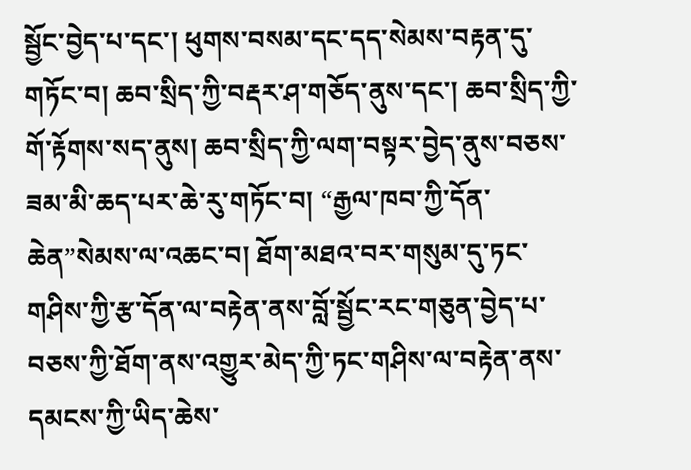སྦྱོང་བྱེད་པ་དང་། ཕུགས་བསམ་དང་དད་སེམས་བརྟན་དུ་གཏོང་བ། ཆབ་སྲིད་ཀྱི་བརྡར་ཤ་གཅོད་ནུས་དང་། ཆབ་སྲིད་ཀྱི་གོ་རྟོགས་སད་ནུས། ཆབ་སྲིད་ཀྱི་ལག་བསྟར་བྱེད་ནུས་བཅས་ཟམ་མི་ཆད་པར་ཆེ་རུ་གཏོང་བ། “རྒྱལ་ཁབ་ཀྱི་དོན་ཆེན”སེམས་ལ་འཆང་བ། ཐོག་མཐའ་བར་གསུམ་དུ་ཏང་གཤིས་ཀྱི་རྩ་དོན་ལ་བརྟེན་ནས་བློ་སྦྱོང་རང་གཅུན་བྱེད་པ་བཅས་ཀྱི་ཐོག་ནས་འགྱུར་མེད་ཀྱི་ཏང་གཤིས་ལ་བརྟེན་ནས་དམངས་ཀྱི་ཡིད་ཆེས་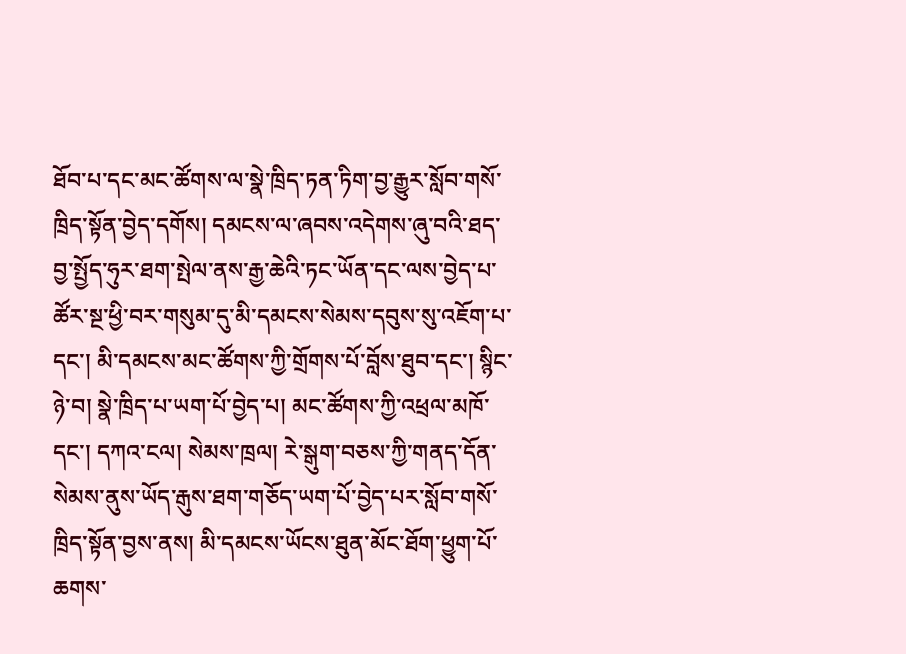ཐོབ་པ་དང་མང་ཚོགས་ལ་སྣེ་ཁྲིད་ཏན་ཏིག་བྱ་རྒྱུར་སློབ་གསོ་ཁྲིད་སྟོན་བྱེད་དགོས། དམངས་ལ་ཞབས་འདེགས་ཞུ་བའི་ཐད་བྱ་སྤྱོད་ཧུར་ཐག་སྤེལ་ནས་རྒྱ་ཆེའི་ཏང་ཡོན་དང་ལས་བྱེད་པ་ཚོར་སྔ་ཕྱི་བར་གསུམ་དུ་མི་དམངས་སེམས་དབུས་སུ་འཇོག་པ་དང་། མི་དམངས་མང་ཚོགས་ཀྱི་གྲོགས་པོ་བློས་ཐུབ་དང་། སྙིང་ཉེ་བ། སྣེ་ཁྲིད་པ་ཡག་པོ་བྱེད་པ། མང་ཚོགས་ཀྱི་འཕྲལ་མཁོ་དང་། དཀའ་ངལ། སེམས་ཁྲལ། རེ་སྒུག་བཅས་ཀྱི་གནད་དོན་སེམས་ནུས་ཡོད་རྒུས་ཐག་གཅོད་ཡག་པོ་བྱེད་པར་སློབ་གསོ་ཁྲིད་སྟོན་བྱས་ནས། མི་དམངས་ཡོངས་ཐུན་མོང་ཐོག་ཕྱུག་པོ་ཆགས་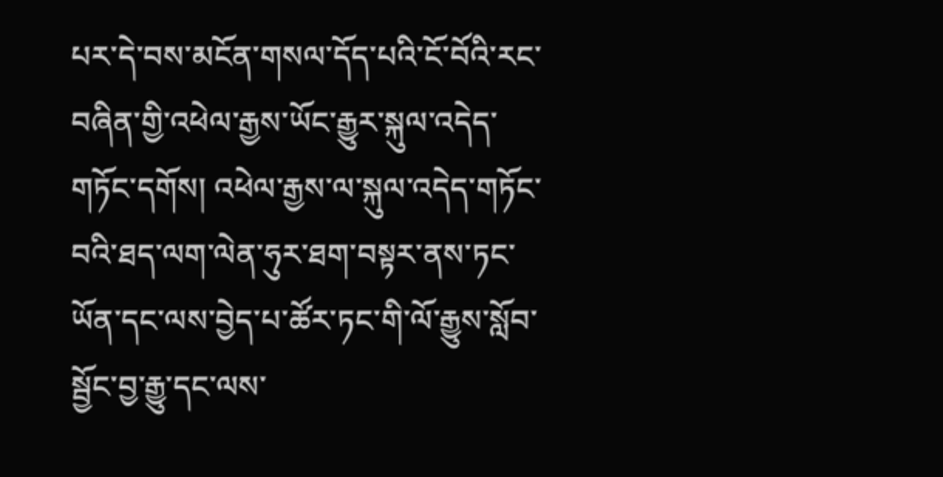པར་དེ་བས་མངོན་གསལ་དོད་པའི་ངོ་བོའི་རང་བཞིན་གྱི་འཕེལ་རྒྱས་ཡོང་རྒྱུར་སྐུལ་འདེད་གཏོང་དགོས། འཕེལ་རྒྱས་ལ་སྐུལ་འདེད་གཏོང་བའི་ཐད་ལག་ལེན་ཧུར་ཐག་བསྟར་ནས་ཏང་ཡོན་དང་ལས་བྱེད་པ་ཚོར་ཏང་གི་ལོ་རྒྱུས་སློབ་སྦྱོང་བྱ་རྒྱུ་དང་ལས་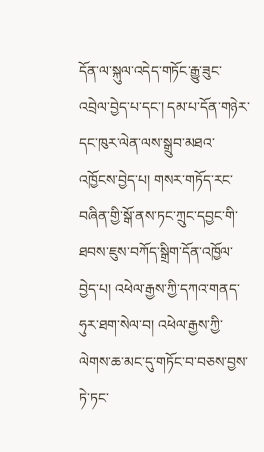དོན་ལ་སྐུལ་འདེད་གཏོང་རྒྱུ་ཟུང་འབྲེལ་བྱེད་པ་དང་། དམ་པ་དོན་གཉེར་དང་ཁུར་ལེན་ལས་སྒྲུབ་མཐའ་འཁྱོངས་བྱེད་པ། གསར་གཏོད་རང་བཞིན་གྱི་སྒོ་ནས་ཏང་ཀྲུང་དབྱང་གི་ཐབས་ཇུས་བཀོད་སྒྲིག་དོན་འཁྱོལ་བྱེད་པ། འཕེལ་རྒྱས་ཀྱི་དཀའ་གནད་ཧུར་ཐག་སེལ་བ། འཕེལ་རྒྱས་ཀྱི་ལེགས་ཆ་མང་དུ་གཏོང་བ་བཅས་བྱས་ཏེ་ཏང་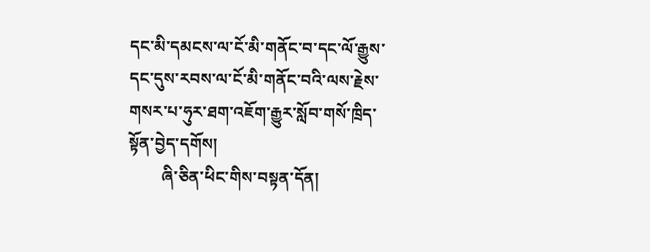དང་མི་དམངས་ལ་ངོ་མི་གནོང་བ་དང་ལོ་རྒྱུས་དང་དུས་རབས་ལ་ངོ་མི་གནོང་བའི་ལས་རྗེས་གསར་པ་ཧུར་ཐག་འཇོག་རྒྱུར་སློབ་གསོ་ཁྲིད་སྟོན་བྱེད་དགོས།
        ཞི་ཅིན་ཕིང་གིས་བསྟན་དོན།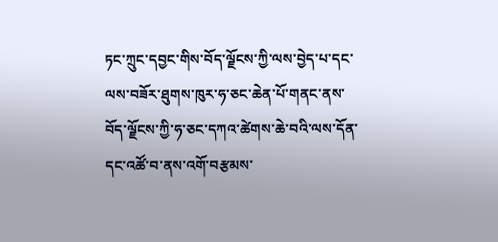ཏང་ཀྲུང་དབྱང་གིས་བོད་ལྗོངས་ཀྱི་ལས་བྱེད་པ་དང་ལས་བཟོར་ཐུགས་ཁུར་ཧ་ཅང་ཆེན་པོ་གནང་ནས་བོད་ལྗོངས་ཀྱི་ཧ་ཅང་དཀའ་ཚེགས་ཆེ་བའི་ལས་དོན་དང་འཚོ་བ་ནས་འགོ་བརྩམས་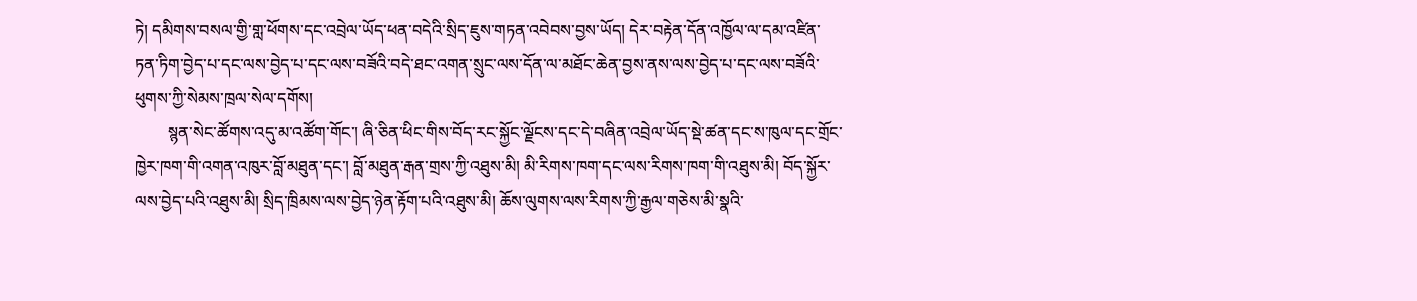ཏེ། དམིགས་བསལ་གྱི་གླ་ཕོགས་དང་འབྲེལ་ཡོད་ཕན་བདེའི་སྲིད་ཇུས་གཏན་འབེབས་བྱས་ཡོད། དེར་བརྟེན་དོན་འཁྱོལ་ལ་དམ་འཛིན་ཏན་ཏིག་བྱེད་པ་དང་ལས་བྱེད་པ་དང་ལས་བཟོའི་བདེ་ཐང་འགན་སྲུང་ལས་དོན་ལ་མཐོང་ཆེན་བྱས་ནས་ལས་བྱེད་པ་དང་ལས་བཟོའི་ཕུགས་ཀྱི་སེམས་ཁྲལ་སེལ་དགོས།
        སྙན་སེང་ཚོགས་འདུ་མ་འཚོག་གོང་། ཞི་ཅིན་ཕིང་གིས་བོད་རང་སྐྱོང་ལྗོངས་དང་དེ་བཞིན་འབྲེལ་ཡོད་སྡེ་ཚན་དང་ས་ཁུལ་དང་གྲོང་ཁྱེར་ཁག་གི་འགན་འཁུར་བློ་མཐུན་དང་། བློ་མཐུན་རྒན་གྲས་ཀྱི་འཐུས་མི། མི་རིགས་ཁག་དང་ལས་རིགས་ཁག་གི་འཐུས་མི། བོད་སྐྱོར་ལས་བྱེད་པའི་འཐུས་མི། སྲིད་ཁྲིམས་ལས་བྱེད་ཉེན་རྟོག་པའི་འཐུས་མི། ཆོས་ལུགས་ལས་རིགས་ཀྱི་རྒྱལ་གཅེས་མི་སྣའི་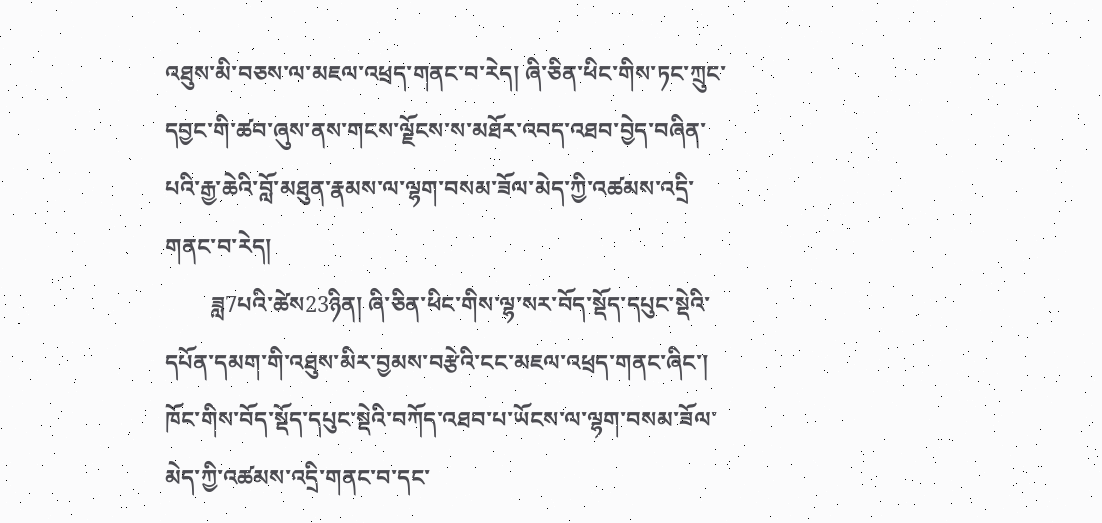འཐུས་མི་བཅས་ལ་མཇལ་འཕྲད་གནང་བ་རེད། ཞི་ཅིན་ཕིང་གིས་ཏང་ཀྲུང་དབྱང་གི་ཚབ་ཞུས་ནས་གངས་ལྗོངས་ས་མཐོར་འབད་འཐབ་བྱེད་བཞིན་པའི་རྒྱ་ཆེའི་བློ་མཐུན་རྣམས་ལ་ལྷག་བསམ་ཟོལ་མེད་ཀྱི་འཚམས་འདྲི་གནང་བ་རེད།
        ཟླ7པའི་ཚེས23ཉིན། ཞི་ཅིན་ཕིང་གིས་ལྷ་སར་བོད་སྡོད་དཔུང་སྡེའི་དཔོན་དམག་གི་འཐུས་མིར་བྱམས་བརྩེའི་ངང་མཇལ་འཕྲད་གནང་ཞིང་། ཁོང་གིས་བོད་སྡོད་དཔུང་སྡེའི་བཀོད་འཐབ་པ་ཡོངས་ལ་ལྷག་བསམ་ཟོལ་མེད་ཀྱི་འཚམས་འདྲི་གནང་བ་དང་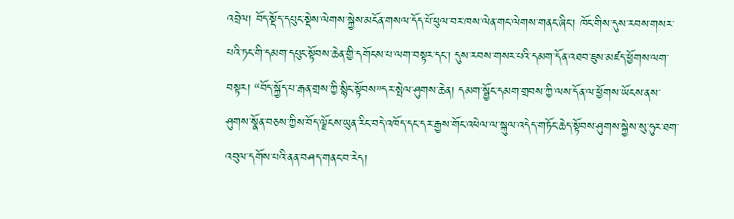འབྲེལ། བོད་སྡོད་དཔུང་སྡེས་ལེགས་སྐྱེས་མངོན་གསལ་དོད་པོ་ཕུལ་བར་ཁས་ལེན་གང་ལེགས་གནང་ཞིང་། ཁོང་གིས་དུས་རབས་གསར་པའི་ཏང་གི་དམག་དཔུང་སྟོབས་ཆེན་གྱི་དགོངས་པ་ལག་བསྟར་དང་། དུས་རབས་གསར་པའི་དམག་དོན་འཐབ་ཇུས་མཛད་ཕྱོགས་ལག་བསྟར། “བོད་སྐྱོད་པ་རྒན་གྲས་ཀྱི་སྙིང་སྟོབས”དར་སྤེལ་ཤུགས་ཆེན། དམག་སྦྱོང་དམག་གྲབས་ཀྱི་ལས་དོན་ལ་ཕྱོགས་ཡོངས་ནས་ཤུགས་སྣོན་བཅས་ཀྱིས་བོད་ལྗོངས་ཡུན་རིང་བདེ་འཁོད་དང་དར་རྒྱས་གོང་འཕེལ་ལ་སྐུལ་འདེད་གཏོང་ཆེད་སྟོབས་ཤུགས་སྐྱེས་སུ་ཧུར་ཐག་འབུལ་དགོས་པའི་ནན་བཤད་གནང་བ་རེད།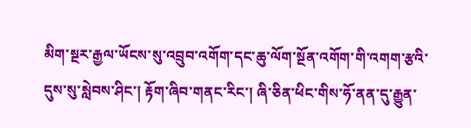མིག་སྔར་རྒྱལ་ཡོངས་སུ་འབྲུབ་འགོག་དང་ཆུ་ལོག་སྔོན་འགོག་གི་འགག་རྩའི་དུས་སུ་སླེབས་ཤིང་། རྟོག་ཞིབ་གནང་རིང་། ཞི་ཅིན་ཕིང་གིས་ཧོ་ནན་དུ་རྒྱུན་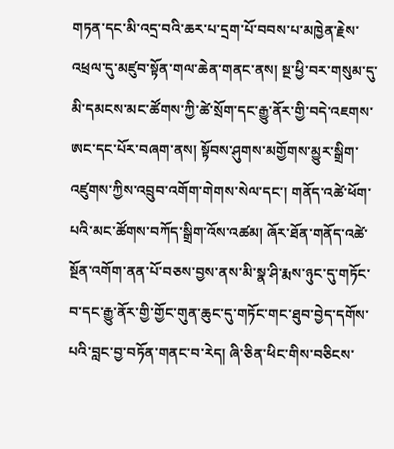གཏན་དང་མི་འདྲ་བའི་ཆར་པ་དྲག་པོ་བབས་པ་མཁྱེན་རྗེས་འཕྲལ་དུ་མཛུབ་སྟོན་གལ་ཆེན་གནང་ནས། སྔ་ཕྱི་བར་གསུམ་དུ་མི་དམངས་མང་ཚོགས་ཀྱི་ཚེ་སྲོག་དང་རྒྱུ་ནོར་གྱི་བདེ་འཇགས་ཨང་དང་པོར་བཞག་ནས། སྟོབས་ཤུགས་མགྱོགས་མྱུར་སྒྲིག་འཛུགས་ཀྱིས་འབྲུབ་འགོག་གེགས་སེལ་དང་། གནོད་འཚེ་ཕོག་པའི་མང་ཚོགས་བཀོད་སྒྲིག་འོས་འཚམ། ཞོར་ཐོན་གནོད་འཚེ་སྔོན་འགོག་ནན་པོ་བཅས་བྱས་ནས་མི་སྣ་ཤི་རྨས་ཉུང་དུ་གཏོང་བ་དང་རྒྱུ་ནོར་གྱི་གྱོང་གུན་ཆུང་དུ་གཏོང་གང་ཐུབ་བྱེད་དགོས་པའི་བླང་བྱ་བཏོན་གནང་བ་རེད། ཞི་ཅིན་ཕིང་གིས་བཅིངས་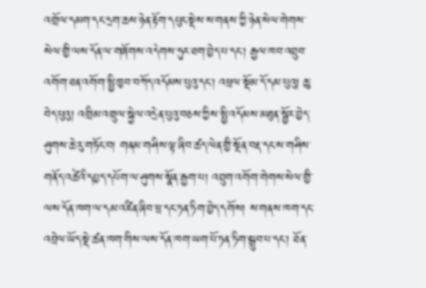འགྲོལ་དམག་དང་དྲག་ཆས་ཉེན་རྟོག་དཔུང་སྡེས་ས་གནས་ཀྱི་ཉེན་སེལ་གེགས་སེལ་གྱི་ལས་དོན་ལ་གཞོགས་འདེགས་ཧུར་ཐག་བྱེད་པ་དང་། རྒྱལ་ཁབ་འབྲུབ་འགོག་ཐན་འགོག་སྤྱི་ཁྱབ་བཀོད་འདོམས་པུའུ་དང་། འཕྲལ་སྡོམ་དོ་དམ་པུའུ། ཆུ་བེད་པུའུ། འགྲིམ་འགྲུལ་སྐྱེལ་འདྲེན་པུའུ་བཅས་ཀྱིས་སྤྱི་འདོམས་མཐུན་སྦྱོར་བྱེད་ཤུགས་ཆེ་རུ་གཏོང་བ། གནམ་གཤིས་ལྟ་ཞིབ་ཚད་ལེན་གྱི་སྔོན་བརྡ་དང་ས་གཤིས་གནོད་འཚེའི་དཔྱད་དཔོག་ལ་ཤུགས་སྣོན་རྒྱག་པ། འབྲུག་འགོག་གེགས་སེལ་གྱི་ལས་དོན་ཁག་ལ་དམ་འཛིན་ཞིབ་ཕྲ་དང་ཏན་ཏིག་བྱེད་དགོས། ས་གནས་ཁག་དང་འབྲེལ་ཡོད་སྡེ་ཚན་ཁག་གིས་ལས་དོན་ཁག་ཡག་པོ་ཏན་ཏིག་སྒྲུབ་པ་དང་། ཐོན་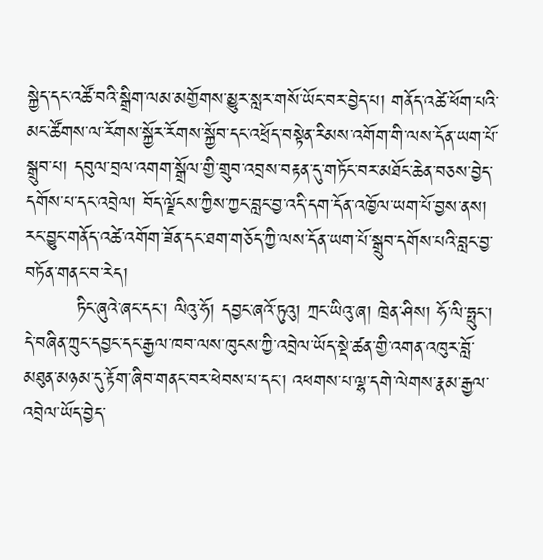སྐྱེད་དང་འཚོ་བའི་སྒྲིག་ལམ་མགྱོགས་མྱུར་སླར་གསོ་ཡོང་བར་བྱེད་པ། གནོད་འཚེ་ཕོག་པའི་མང་ཚོགས་ལ་རོགས་སྐྱོར་རོགས་སྐྱོབ་དང་འཕྲོད་བསྟེན་རིམས་འགོག་གི་ལས་དོན་ཡག་པོ་སྒྲུབ་པ། དབུལ་བྲལ་འགག་སྒྲོལ་གྱི་གྲུབ་འབྲས་བརྟན་དུ་གཏོང་བར་མཐོང་ཆེན་བཅས་བྱེད་དགོས་པ་དང་འབྲེལ། བོད་ལྗོངས་ཀྱིས་ཀྱང་བླང་བྱ་འདི་དག་དོན་འཁྱོལ་ཡག་པོ་བྱས་ནས། རང་བྱུང་གནོད་འཚེ་འགོག་ཟོན་དང་ཐག་གཅོད་ཀྱི་ལས་དོན་ཡག་པོ་སྒྲུབ་དགོས་པའི་བླང་བྱ་བཏོན་གནང་བ་རེད།
        ཏིང་ཞུའེ་ཞང་དང་། ལིའུ་ཧོ། དབྱང་ཞའོ་ཏུའུ། ཀྲང་ཡིའུ་ཞ། ཁྲེན་ཤིས། ཧོ་ལི་ཧྥུང་། དེ་བཞིན་ཀྲུང་དབྱང་དང་རྒྱལ་ཁབ་ལས་ཁུངས་ཀྱི་འབྲེལ་ཡོད་སྡེ་ཚན་གྱི་འགན་འཁུར་བློ་མཐུན་མཉམ་དུ་རྟོག་ཞིབ་གནང་བར་ཕེབས་པ་དང་། འཕགས་པ་ལྷ་དགེ་ལེགས་རྣམ་རྒྱལ་འབྲེལ་ཡོད་བྱེད་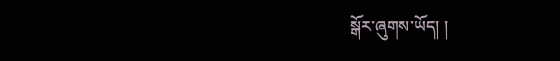སྒོར་ཞུགས་ཡོད། །